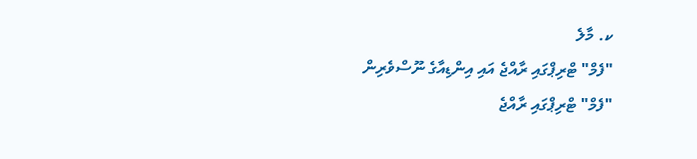ކ. މާލެ
"ފެމް" ޓްރިޕްގައި ރާއްޖެ އައި އިންޑިއާގެ ނޫސްވެރިން
"ފެމް" ޓްރިޕްގައި ރާއްޖެ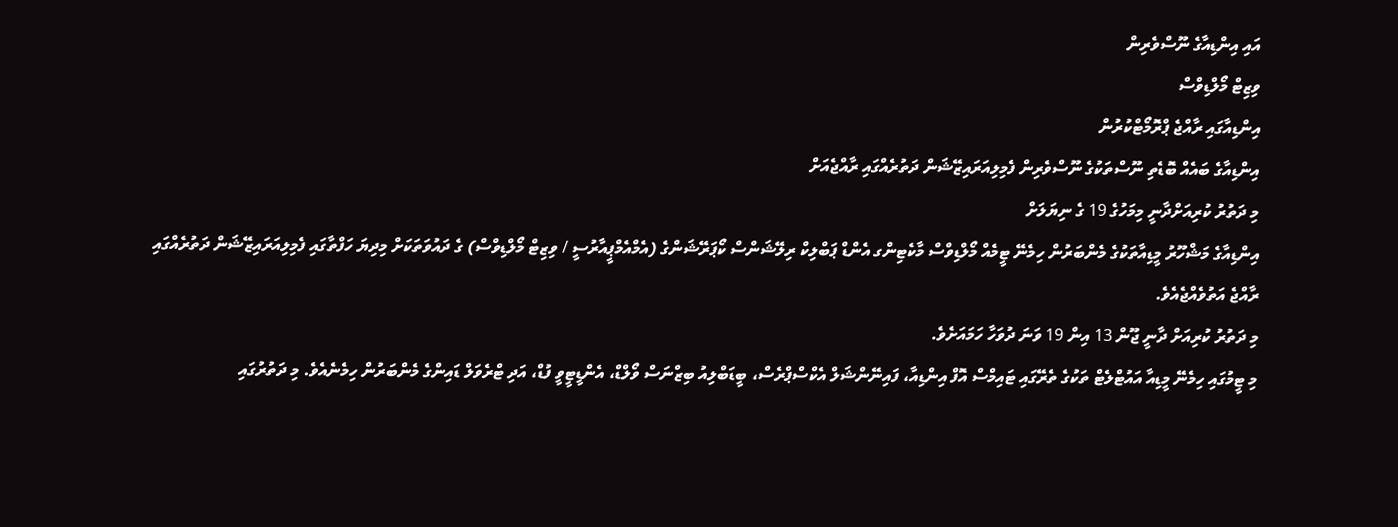އައި އިންޑިއާގެ ނޫސްވެރިން
ވިޒިޓް މޯލްޑިވްސް
އިންޑިއާގައި ރާއްޖެ ޕްރޮމޯޓްކުރުން
އިންޑިއާގެ ބައެއް ބޮޑެތި ނޫސްތަކުގެ ނޫސްވެރިން ފެމިލިއަރައިޒޭޝަން ދަތުރެއްގައި ރާއްޖެއަށް
މި ދަތުރު ކުރިއަށްދާނީ މިމަހުގެ 19 ގެ ނިޔަލަށް
އިންޑިއާގެ މަޝްހޫރު މީޑިއާތަކުގެ މެންބަރުން ހިމެނޭ ޓީމެއް މޯލްޑިވްސް މާކެޓިންގ އެންޑް ޕަބްލިކް ރިލޭޝަންސް ކޯޕަރޭޝަންގެ (އެމްއެމްޕީއާރުސީ / ވިޒިޓް މޯލްޑިވްސް) ގެ ދައުވަތަކަށް މިދިޔަ ހަފްތާގައި ފެމިލިއަރައިޒޭޝަން ދަތުރެއްގައި ރާއްޖެ އަތުވެއްޖެއެވެ.
މި ދަތުރު ކުރިއަށް ދާނީ ޖޫން 13 އިން 19 ވަނަ ދުވަހާ ހަމައަށެވެ.
މި ޓީމުގައި ހިމެނޭ މީޑިއާ އައުޓްލެޓް ތަކުގެ ތެރޭގައި ޓައިމްސް އޮފް އިންޑިއާ، ފައިނޭންޝަލް އެކްސްޕްރެސް، ބީޑަބްލިއު ބިޒްނަސް ވޯލްޑް، އެންޑީޓީވީ ފުޑް، އަދި ޓްރެވަލް ޑައިންގެ މެންބަރުން ހިމެނެއެވެ. މި ދަތުރުގައި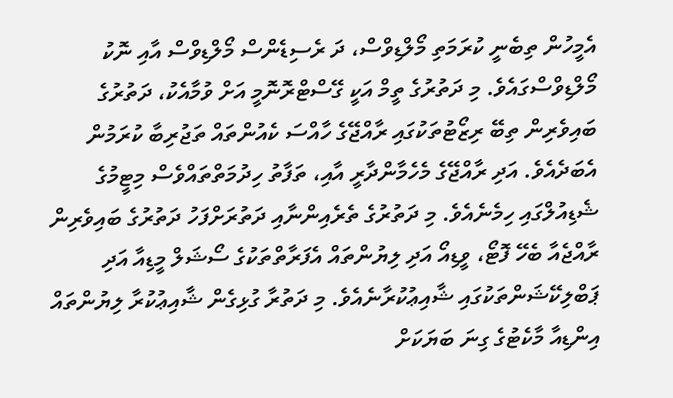އެމީހުން ތިބެނީ ކުރަމަތި މޯލްޑިވްސް، ދަ ރެސިޑެންސް މޯލްޑިވްސް އާއި ނޮކު މޯލްޑިވްސްގައެވެ. މި ދަތުރުގެ ތީމް އަކީ ގޭސްޓްރޮނޮމީ އަށް ވުމާއެކު، ދަތުރުގެ ބައިވެރިން ތިބޭ ރިޒޯޓުތަކުގައި ރާއްޖޭގެ ހާއްސަ ކެއުންތައް ތަޖުރިބާ ކުރަމުން އެބަދެއެވެ. އަދި ރާއްޖޭގެ މެހެމާންދާރީ އާއި، ތަފާތު ހިދުމަތްތައްވެސް މިޓީމުގެ ޝެޑިއުލްގައި ހިމެނެއެވެ. މި ދަތުރުގެ ތެރެއިންނާއި ދަތުރަށްފަހު ދަތުރުގެ ބައިވެރިން ރާއްޖެއާ ބެހޭ ފޮޓޯ، ވީޑިއޯ އަދި ލިޔުންތައް އެފަރާތްތަކުގެ ސޯޝަލް މީޑިއާ އަދި ޕަބްލިކޭޝަންތަކުގައި ޝާއިޢުކުރާނެއެވެ. މި ދަތުރާ ގުޅިގެން ޝާއިޢުކުރާ ލިޔުންތައް އިންޑިއާ މާކެޓުގެ ގިނަ ބަޔަކަށް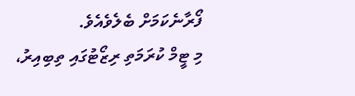ފޯރާނެކަމަށް ބެލެވެއެވެ.
މި ޓީމް ކުރަމަތި ރިޒޯޓުގައި ތިބިއިރު،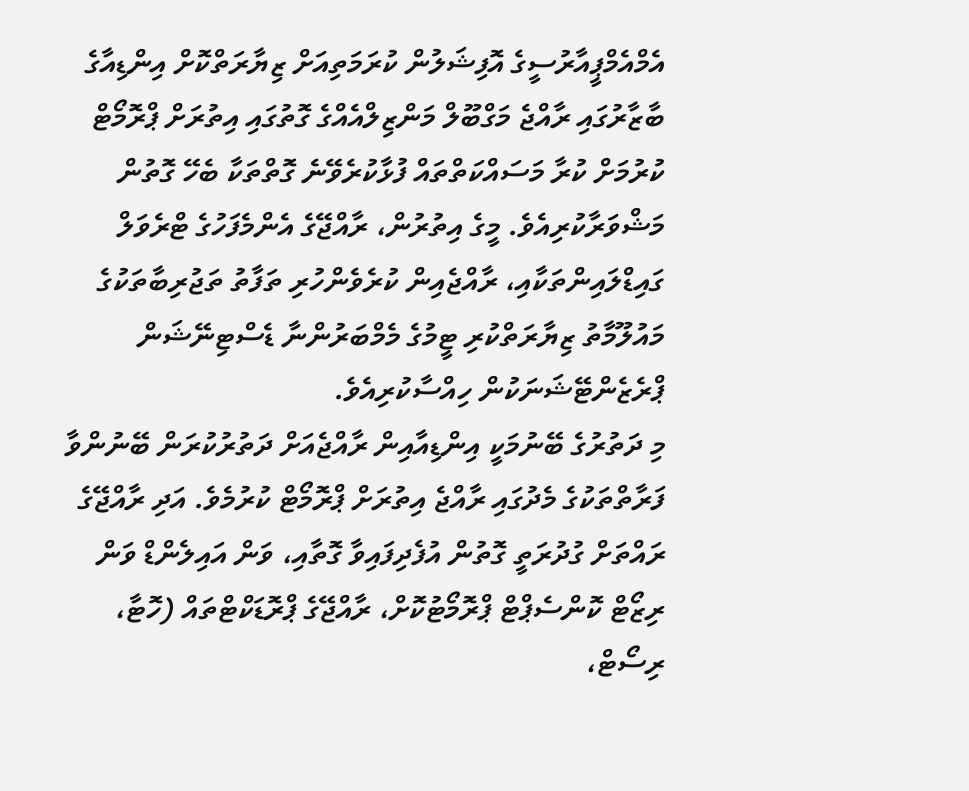އެމްއެމްޕީއާރުސީގެ އޮފިޝަލުން ކުރަމަތިއަށް ޒިޔާރަތްކޮށް އިންޑިއާގެ ބާޒާރުގައި ރާއްޖެ މަގްބޫލް މަންޒިލްއެއްގެ ގޮތުގައި އިތުރަށް ޕްރޮމޯޓް ކުރުމަށް ކުރާ މަސައްކަތްތައް ފުޅާކުރެވޭނެ ގޮތްތަކާ ބެހޭ ގޮތުން މަޝްވަރާކުރިއެވެ. މީގެ އިތުރުން، ރާއްޖޭގެ އެންމެފަހުގެ ޓްރެވަލް ގައިޑްލައިންތަކާއި، ރާއްޖެއިން ކުރެވެންހުރި ތަފާތު ތަޖުރިބާތަކުގެ މައުލޫމާތު ޒިޔާރަތްކުރި ޓީމުގެ މެމްބަރުންނާ ޑެސްޓިނޭޝަން ޕްރެޒެންޓޭޝަނަކުން ހިއްސާކުރިއެވެ.
މި ދަތުރުގެ ބޭނުމަކީ އިންޑިއާއިން ރާއްޖެއަށް ދަތުރުކުރަން ބޭނުންވާ ފަރާތްތަކުގެ މެދުގައި ރާއްޖެ އިތުރަށް ޕްރޮމޯޓް ކުރުމެވެ. އަދި ރާއްޖޭގެ ރައްތަށް ގުދުރަތީ ގޮތުން އުފެދިފައިވާ ގޮތާއި، ވަން އައިލެންޑް ވަން ރިޒޯޓް ކޮންސެޕްޓް ޕްރޮމޯޓުކޮށް، ރާއްޖޭގެ ޕްރޮޑަކްޓްތައް (ހޮޓާ، ރިސޯޓް،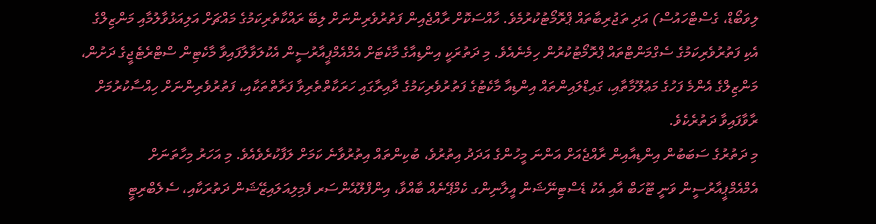ލިވަބޯޑް، ގެސްޓްހައުސް) އަދި ތަޖުރިބާތައް ޕްރޮމޯޓުކުރުމެވެ. ހާއްސަކޮށް ރާއްޖެއިން ފަތުރުވެރިންނަށް ލިބޭ ރައްކާތެރިކަމުގެ މައްޗަށް އަލިއަޅުވާލުމާއި މަންޒިލްގެ އެކި ފަތުރުވެރިކަމުގެ ސެގްމަންޓްތައް ޕްރޮމޯޓުކުރުން ހިމެނެއެވެ. މި ދަތުރަކީ އިންޑިއާގެ މާކެޓަށް އެމްއެމްޕީއާރުސީން އެކުލަވާލާފައިވާ މާކެޓިން ސްޓްރެޓެޖީގެ ދަށުން، މަންޒިލްގެ އެންމެ ފަހުގެ މަޢުލޫމާތާއި، ގައިޑްލައިންތައް އިންޑިއާ މާކެޓުގެ ފަތުރުވެރިކަމުގެ ދާއިރާގައި ހަރަކާތްތެރިވާ ފަރާތްތަކާއި، ފަތުރުވެރިންނަށް ހިއްސާކުރުމަށް ރާވާފައިވާ ދަތުރެކެވެ.
މި ދަތުރުގެ ސަބަބުން އިންޑިއާއިން ރާއްޖެއަށް އަންނަ މީހުންގެ އަދަދު އިތުރުވެ، ބުކިންތައް އިތުރުވާނެ ކަމަށް ލަފާކުރެވެއެވެ. މި އަހަރު މިހާތަނަށް އެމްއެމްޕީއާރުސީން ވަނީ ޓޫހަބް އާއި އެކު ޑެސްޓިނޭޝަން އީލާނިންގ ކެމްޕޭނެއް ބާއްވާ، އިންފްލޫއެންސަރ ފެމިލިއަލައިޒޭޝަން ދަތުރަކާއި، ސެލެބްރިޓީ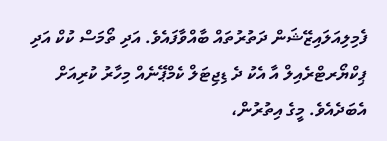ފެމިލިއަލައިޒޭޝަން ދަތުރުތައް ބާއްވާފައެވެ. އަދި ތޯމަސް ކުކް އަދި ޕިކްޔޯރޓްރެއިލް އާ އެކު ދެ ޑިޖިޓަލް ކެމްޕޭނެއް މިހާރު ކުރިއަށް އެބަދެއެވެ. މީގެ އިތުރުން،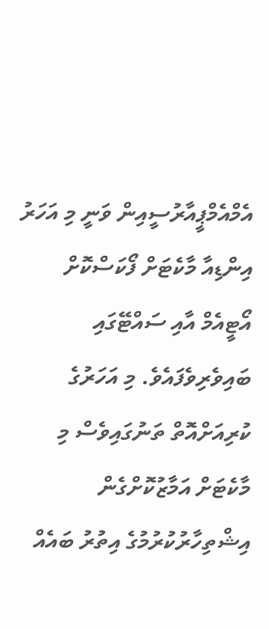އެމްއެމްޕީއާރުސީއިން ވަނީ މި އަހަރު އިންޑިއާ މާކެޓަށް ފޯކަސްކޮށް އޯޓީއެމް އާއި ސައްޓޭގައި ބައިވެރިވެފައެވެ. މި އަހަރުގެ ކުރިއަށްއޮތް ތަނުގައިވެސް މި މާކެޓަށް އަމާޒުކޮށްގެން އިޝްތިހާރުކުރުމުގެ އިތުރު ބައެއް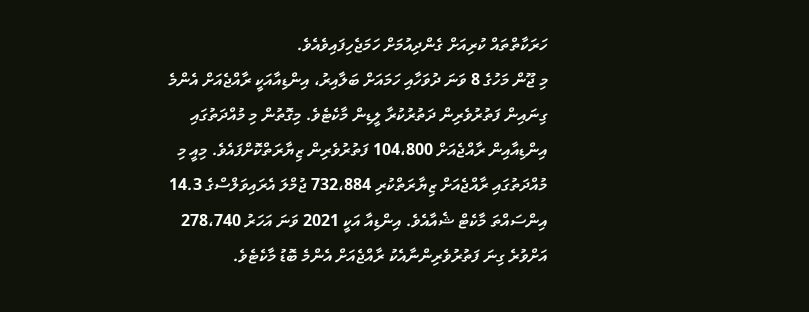ހަރަކާތްތައް ކުރިއަށް ގެންދިއުމަށް ހަމަޖެހިފައިވެއެވެ.
މި ޖޫން މަހުގެ 8 ވަނަ ދުވަހާއި ހަމައަށް ބަލާއިރު، އިންޑިއާއަކީ ރާއްޖެއަށް އެންމެ ގިނައިން ފަތުރުވެރިން ދަތުރުކުރާ ލީޑިން މާކެޓެވެ. މިގޮތުން މި މުއްދަތުގައި އިންޑިއާއިން ރާއްޖެއަށް 104،800 ފަތުރުވެރިން ޒިޔާރަތްކޮށްފައެވެ. މިއީ މި މުއްދަތުގައި ރާއްޖެއަށް ޒިޔާރަތްކުރި 732،884 ޖުމްލަ އެރައިވަލްސްގެ 14.3 އިންސައްތަ މާކެޓް ޝެއާއެވެ. އިންޑިއާ އަކީ 2021 ވަނަ އަހަރު 278،740 އަށްވުރެ ގިނަ ފަތުރުވެރިންނާއެކު ރާއްޖެއަށް އެންމެ ބޮޑު މާކެޓެވެ.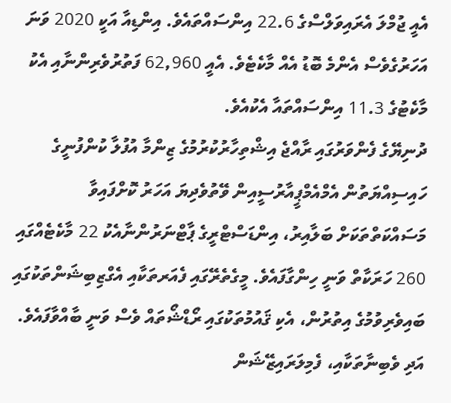އެއީ ޖުމްލަ އެރައިވަލްސްގެ 22.6 އިންސައްތައެވެ. އިންޑިއާ އަކީ 2020 ވަނަ އަހަރުގެވެސް އެންމެ ބޮޑު އެއް މާކެޓެވެ. އެއީ 62,960 ފަތުރުވެރިންނާއި އެކު މާކެޓުގެ 11.3 އިންސައްތައާ އެކުއެވެ.
ދުނިޔޭގެ ފެންވަރުގައި ރާއްޖެ އިޝްތިހާރުކުރުމުގެ ޒިންމާ އުފުލާ ކުންފުނީގެ ހައިސިއްޔަތުން އެމްއެމްޕީއާރުސީއިން ވޭތުވެދިޔަ އަހަރު ކޮށްފައިވާ މަސައްކަތްތަކަށް ބަލާއިރު، އިންޑަސްޓްރީގެ ޕާޓްނަރުންނާއެކު 22 މާކެޓެއްގައި 260 ހަރަކާތް ވަނީ ހިންގާފައެވެ. މީގެތެރޭގައި ފެއަރތަކާއި އެގްޒިބިޝަންތަކުގައި ބައިވެރިވުމުގެ އިތުރުން، އެކި ޤައުމުތަކުގައި ރޯޑްޝޯތައް ވެސް ވަނީ ބާއްވާފައެވެ. އަދި ވެބިނާތަކާއި، ފެމިލަރައިޒޭޝަން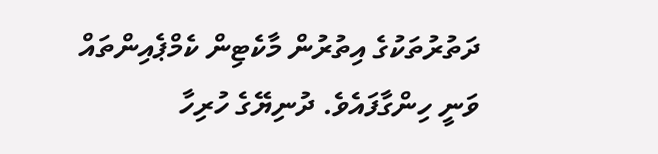ދަތުރުތަކުގެ އިތުރުން މާކެޓިން ކެމްޕެއިންތައް ވަނީ ހިންގާފައެވެ. ދުނިޔޭގެ ހުރިހާ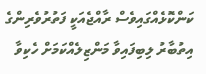ކަންކޮޅެއްގައިވެސް ރާއްޖެއަކީ ފަތުރުވެރިންގެ އިތުބާރު ލިބިފައިވާ މަންޒިލެއްކަމަށް ހެކިވާ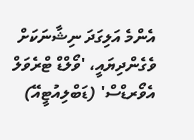އެންމެ އަލިގަދަ ނިޝާނަކަށް ވެގެންދިޔައީ، 'ވޯލްޑް ޓްރެވަލް އެވޯރޑްސް' (ޑަބްލިއުޓީއޭ)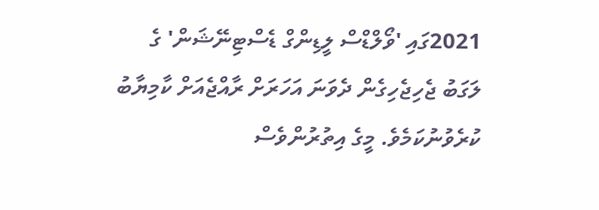2021ގައި 'ވޯލްޑްސް ލީޑިންގް ޑެސްޓިނޭޝަން' ގެ ލަގަބު ޖެހިޖެހިގެން ދެވަނަ އަހަރަށް ރާއްޖެއަށް ކާމިޔާބު ކުރެވުނުކަމެވެ. މީގެ އިތުރުންވެސް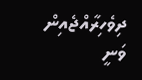ދިވެހިރާއްޖެއިން ވަނީ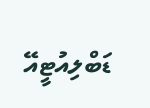ޑަބްލިއުޓީއޭ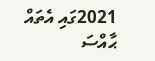2021ގައި އެތައް ޙާއްސަ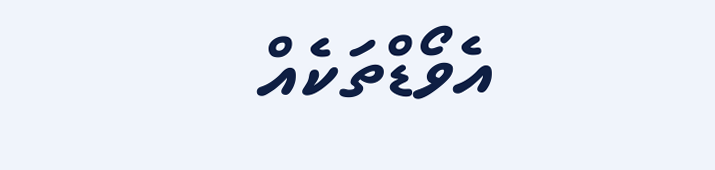އެވޯޑްތަކެއް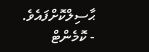ޙާސިލްކޮށްފައެވެ.
- ކޮމެންޓް